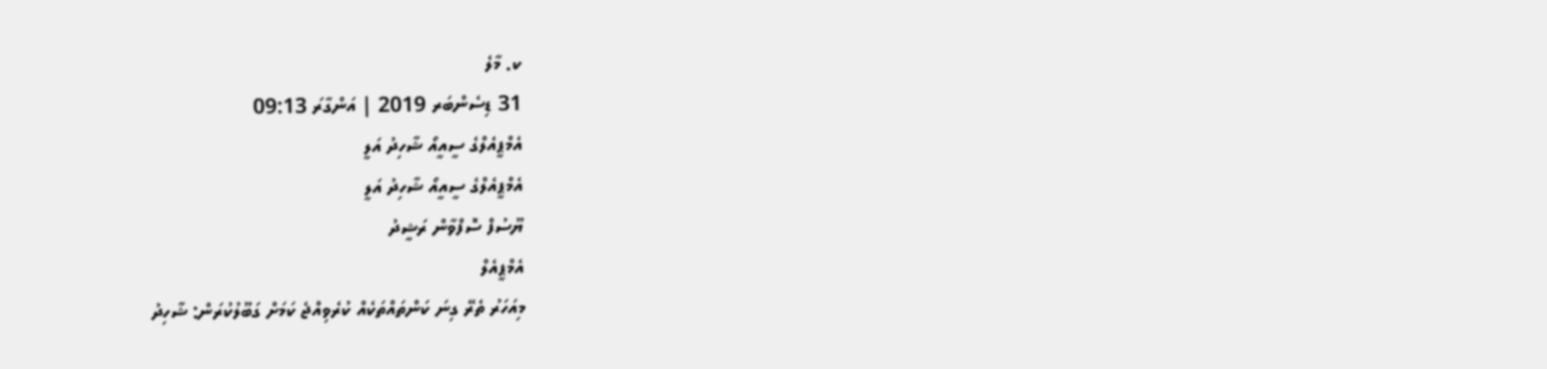ކ. މާލެ
31 ޑިސެންބަރ 2019 | އަންގާރަ 09:13
އެމްޕީއެލްގެ ސީއީއޯ ޝާހިދު އަލީ
އެމްޕީއެލްގެ ސީއީއޯ ޝާހިދު އަލީ
ޔޫސުފް ސޮފްވާން ރަޝީދު
އެމްޕީއެލް
މިއަހަރު ތެރޭ ގިނަ ކަންތައްތަކެއް ކުރެވިއްޖެ ކަމަށް ގަބޫލުކުރަން: ޝާހިދު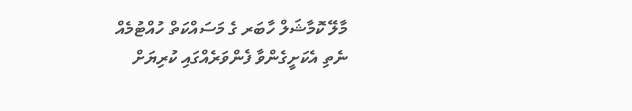މާލޭ ކޮމާޝަލް ހާބަރ ގެ މަސައްކަތް ހުއްޓުމެއް ނެތި އެކަށީގެންވާ ފެންވަރެއްގައި ކުރިޔަށް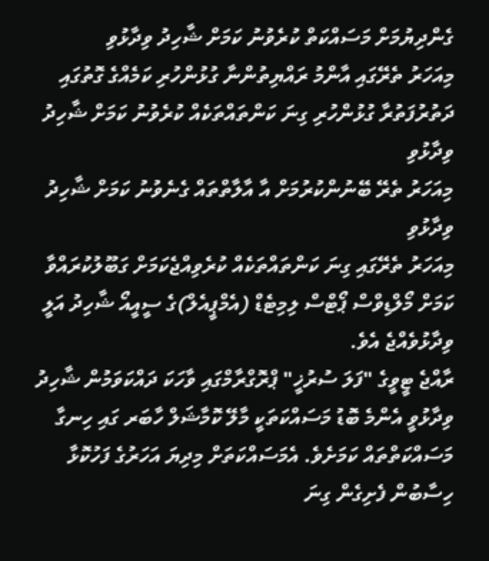ގެންދިޔުމަށް މަސައްކަތް ކުރެވުނު ކަމަށް ޝާހިދު ވިދާޅުވި
މިއަހަރު ތެރޭގައި އާންމު ރައްޔިތުންނާ ގުޅުންހުރި ކަމެއްގެ ގޮތުގައި ދަތުރުފަތުރާ ގުޅުންހުރި ގިނަ ކަންތައްތަކެއް ކުރެވުނު ކަމަށް ޝާހިދު ވިދާޅުވި
މިއަހަރު ތެރޭ ބޭނުންކުރުމަށް އާ އާލާތްތައް ގެނެވުނު ކަމަށް ޝާހިދު ވިދާޅުވި
މިއަހަރު ތެރޭގައި ގިނަ ކަންތައްތަކެއް ކުރެވިއްޖެކަމަށް ގަބޫލުކުރައްވާ ކަމަށް މޯލްޑިވްސް ޕޯޓްސް ލިމިޓެޑް (އެމްޕީއެލް)ގެ ސީއީއޯ ޝާހިދު އަލީ ވިދާޅުވެއްޖެ އެވެ.
ރާއްޖެ ޓީވީގެ "ފަލަ ސުރުޚީ" ޕްރޮގްރާމްގައި ވާހަކަ ދައްކަވަމުން ޝާހިދު ވިދާޅުވީ އެންމެ ބޮޑު މަސައްކަތަކީ މާލޭ ކޮމާޝަލް ހާބަރ ގައި ހިނގާ މަސައްކަތްތައް ކަމަށެވެ. އެމަސައްކަތަށް މިދިޔަ އަހަރުގެ ފަހުކޮޅާ ހިސާބުން ފެށިގެން ގިނަ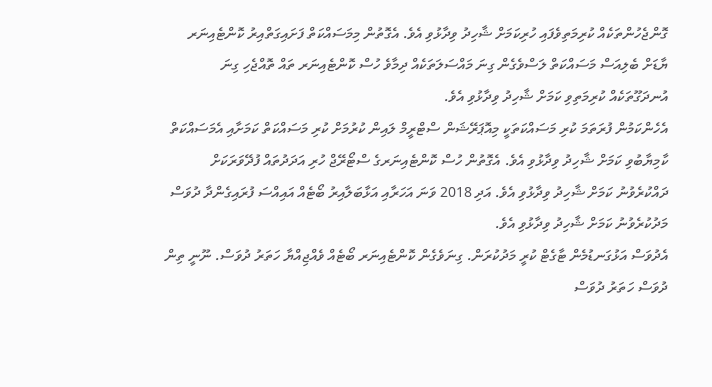ގޮންޖެހުންތަކެއް ކުރިމަތިވެފައި ހުރިކަމަށް ޝާހިދު ވިދާޅުވި އެވެ. އެގޮތުން މިމަސައްކަތް ފަށައިގަތްއިރު ކޮންޓެއިނަރ ޔާޑަށް ބެލިއަސް މަސައްކަތް ލަސްވެގެން ގިނަ މައްސަލަތަކެއް ދިމާވެ ހުސް ކޮންޓެއިނަރ ތައް ތޮއްޖެހި ގިނަ އުނދަގޫތަކެއް ކުރިމަތިވި ކަމަށް ޝާހިދު ވިދާޅުވި އެވެ.
އެހެންކަމުން ފުރަތަމަ ކުރި މަސައްކަތަކީ މިއޮޕަރޭޝަން ސްޓްރީމް ލައިން ކުރުމަށް ކުރި މަސައްކަތް ކަމަށާއި އެމަސައްކަތް ކާމިޔާބުވި ކަމަށް ޝާހިދު ވިދާޅުވި އެވެ. އެގޮތުން ހުސް ކޮންޓެއިނަރގެ ސްޓޯރޭޖް ހުރި އަދަދުތައް ފުދޭވަރަކަށް ދައްކުރެވުނު ކަމަށް ޝާހިދު ވިދާޅުވި އެވެ. އަދި 2018 ވަނަ އަހަރާއި އަޅާބަލާއިރު ބޯޓެއް އައިއްސަ ފުރައިގެންދާ ދުވަސް މަދުކުރެވުނު ކަމަށް ޝާހިދު ވިދާޅުވި އެވެ.
އެދުވަސް އަޅުގަނޑުމެން ޓާގެޓް ކުރީ މަދުކުރަން. ގިނަވެގެން ކޮންޓެއިނަރ ބޯޓެއް ވެއްޖިއްޔާ ހަތަރު ދުވަސް. ނޫނީ ތިން ދުވަސް ހަތަރު ދުވަސް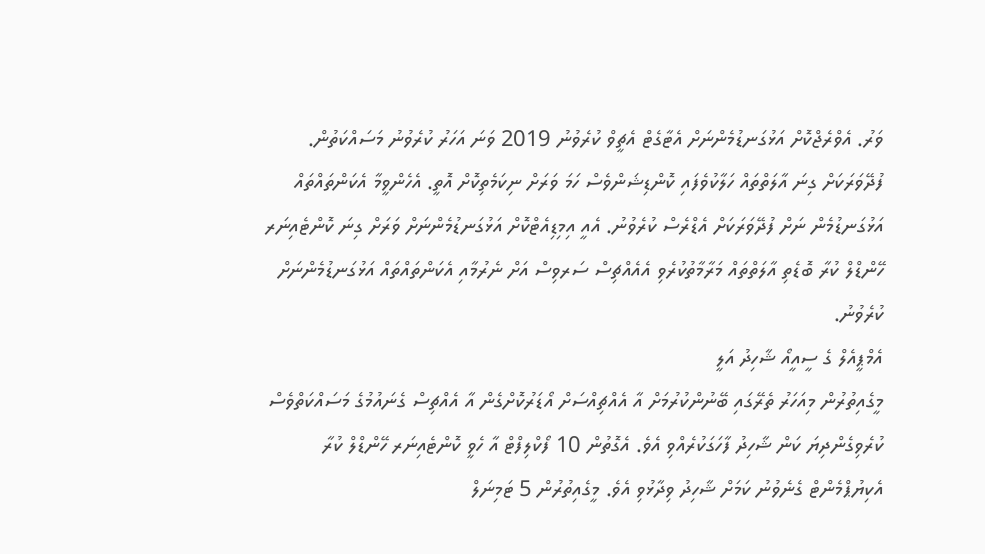ވަރު. އެވްރެޖްކޮށް އަޅުގަނޑުމެންނަށް އެޓާގެޓް އެޗީވް ކުރެވުނު 2019 ވަނަ އަހަރު ކުރެވުނު މަސައްކަތުން. ފުދޭވަރަކަށް ގިނަ އާލަތްތައް ހަލާކުވެފައި ކޮންޑިޝަންވެސް ހަމަ ވަރަށް ނިކަމެތިކޮށް އޮތީ. އެހެންވީމާ އެކަންތައްތައް އަޅުގަނޑުމެން ނަށް ފުދޭވަރަކަށް އެޑްރެސް ކުރެވުނު. އެއީ އިމިޑިއެޓްކޮށް އަޅުގަނޑުމެންނަށް ވަރަށް ގިނަ ކޮންޓެއިނަރ ހޭންޑްލް ކުރާ ބޮޑެތި އާލަތްތައް މަރާމާތުކުރެވި އެއެއްޗިސް ސަރވިސް އަށް ނެރުމާއި އެކަންތައްތައް އަޅުގަނޑުމެންނަށް ކުރެވުނު.
އެމްޕީއެލް ގެ ސީއީއޯ ޝާހިދު އަލީ
މީގެއިތުރުން މިއަހަރު ތެރޭގައި ބޭނުންކުރުމަށް އާ އެއްޗިއްސަށް އޯޑަރުކޮށްގެން އާ އެއްޗިސް ގެނައުމުގެ މަސައްކަތްވެސް ކުރެވިގެންދިޔަ ކަން ޝާހިދު ފާހަގަކުރެއްވި އެވެ. އެގޮތުން 10 ފޯކްލިފްޓް އާ ހެވީ ކޮންޓެއިނަރ ހޭންޑްލް ކުރާ އެކިޔުޕްމެންޓް ގެނެވުނު ކަމަށް ޝާހިދު ވިދާޅުވި އެވެ. މީގެއިތުރުން 5 ޓަމިނަލް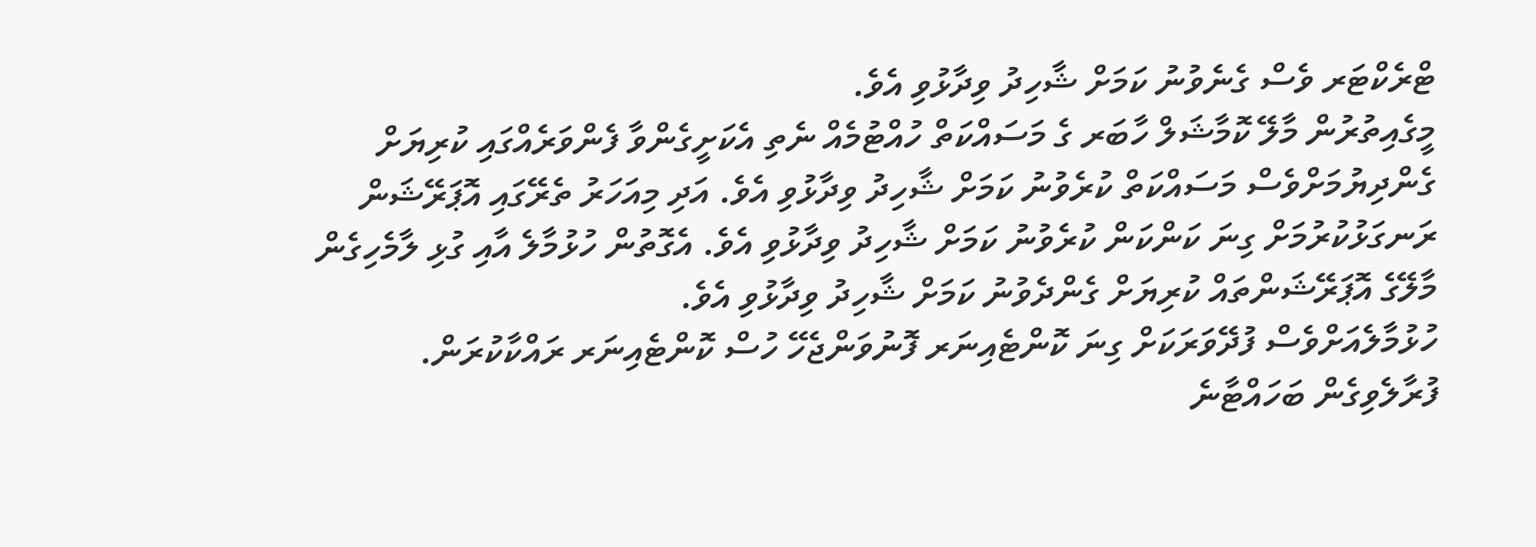ޓްރެކްޓަރ ވެސް ގެނެވުނު ކަމަށް ޝާހިދު ވިދާޅުވި އެވެ.
މީގެއިތުރުން މާލޭ ކޮމާޝަލް ހާބަރ ގެ މަސައްކަތް ހުއްޓުމެއް ނެތި އެކަށީގެންވާ ފެންވަރެއްގައި ކުރިޔަށް ގެންދިޔުމަށްވެސް މަސައްކަތް ކުރެވުނު ކަމަށް ޝާހިދު ވިދާޅުވި އެވެ. އަދި މިއަހަރު ތެރޭގައި އޮޕަރޭޝަން ރަނގަޅުކުރުމަށް ގިނަ ކަންކަން ކުރެވުނު ކަމަށް ޝާހިދު ވިދާޅުވި އެވެ. އެގޮތުން ހުޅުމާލެ އާއި ގުޅި ލާމެހިގެން މާލޭގެ އޮޕަރޭޝަންތައް ކުރިޔަށް ގެންދެވުނު ކަމަށް ޝާހިދު ވިދާޅުވި އެވެ.
ހުޅުމާލެއަށްވެސް ފުދޭވަރަކަށް ގިނަ ކޮންޓެއިނަރ ފޮނުވަންޖެހޭ ހުސް ކޮންޓެއިނަރ ރައްކާކުރަން. ފުރާލެވިގެން ބަހައްޓާނެ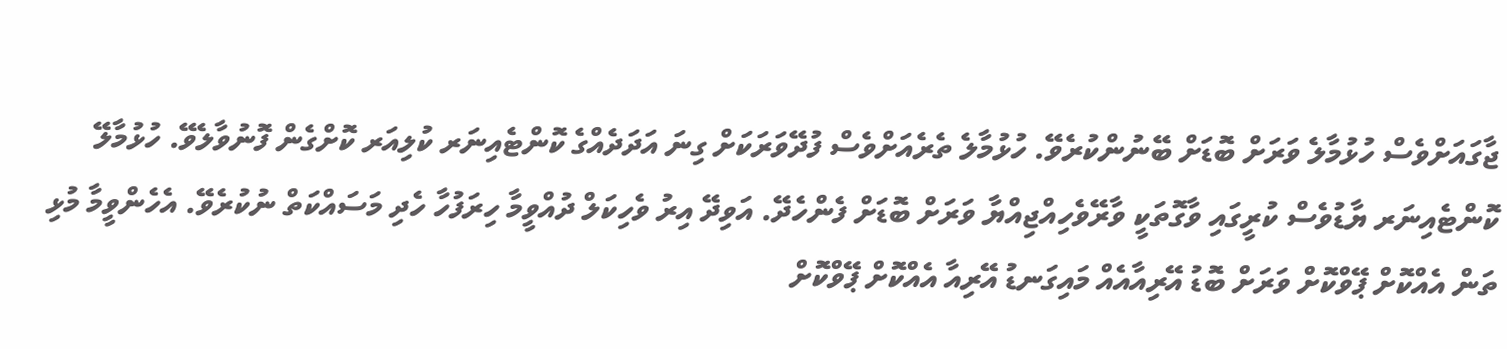ޖާގައަށްވެސް ހުޅުމާލެ ވަރަށް ބޮޑަށް ބޭނުންކުރެވޭ. ހުޅުމާލެ ތެރެއަށްވެސް ފުދޭވަރަކަށް ގިނަ އަދަދެއްގެ ކޮންޓެއިނަރ ކުލިއަރ ކޮށްގެން ފޮނުވާލެވޭ. ހުޅުމާލޭ ކޮންޓެއިނަރ ޔާޑުވެސް ކުރީގައި ވާގޮތަކީ ވާރޭވެހިއްޖިއްޔާ ވަރަށް ބޮޑަށް ފެންހެދޭ. އަވިދޭ އިރު ވެހިކަލް ދުއްވީމާ ހިރަފުހާ ހެދި މަސައްކަތް ނުކުރެވޭ. އެހެންވީމާ މުޅި ތަން އެއްކޮށް ޕޭވްކޮށް ވަރަށް ބޮޑު އޭރިއާއެއް މައިގަނޑު އޭރިއާ އެއްކޮށް ޕޭވްކޮށް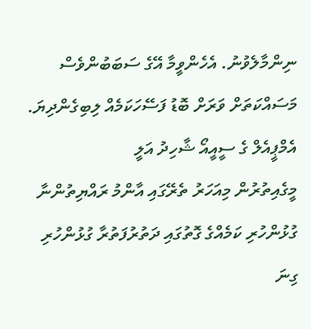ނިންމާލެވުނު. އެހެންވީމާ އޭގެ ސަބަބުންވެސް މަސައްކަތަށް ވަރަށް ބޮޑު ފަސޭހަކަމެއް ލިބިގެންދިޔަ.
އެމްޕީއެލް ގެ ސީއީއޯ ޝާހިދު އަލީ
މީގެއިތުރުން މިއަހަރު ތެރޭގައި އާންމު ރައްޔިތުންނާ ގުޅުންހުރި ކަމެއްގެ ގޮތުގައި ދަތުރުފަތުރާ ގުޅުންހުރި ގިނަ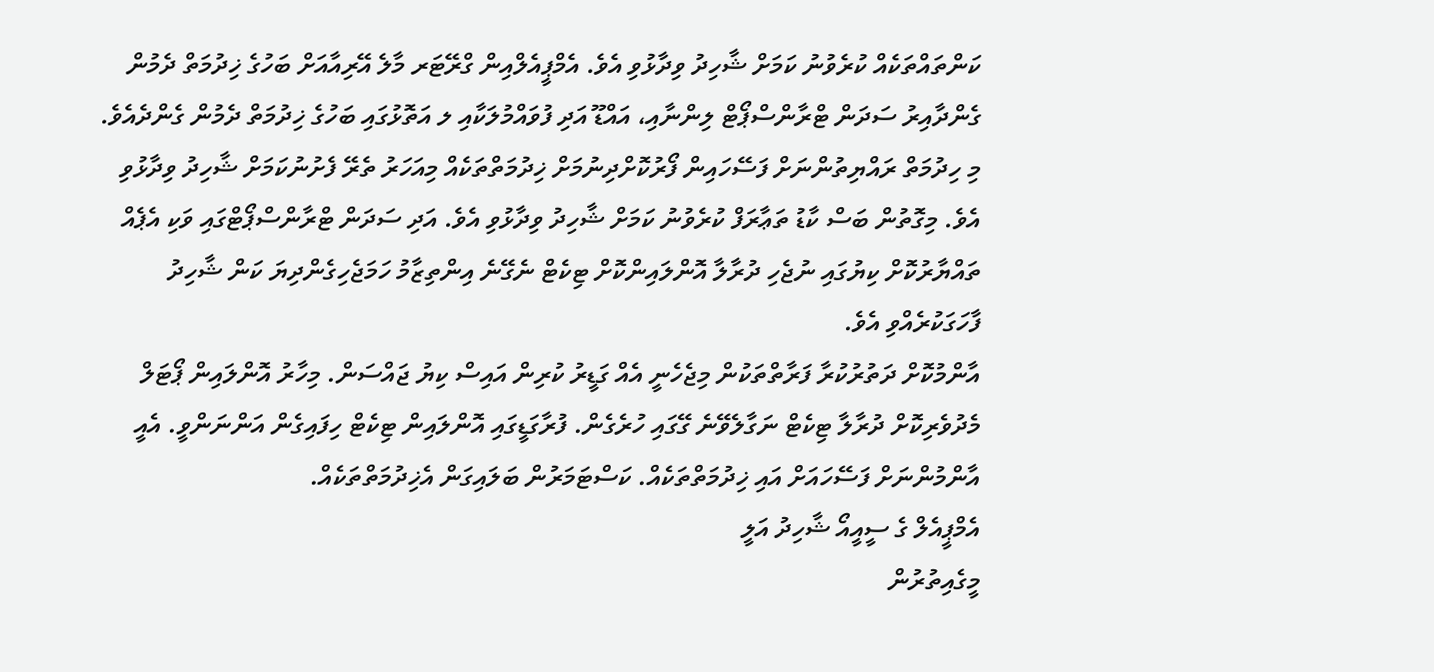ކަންތައްތަކެއް ކުރެވުނު ކަމަށް ޝާހިދު ވިދާޅުވި އެވެ. އެމްޕީއެލްއިން ގްރޭޓަރ މާލެ އޭރިއާއަށް ބަހުގެ ޚިދުމަތް ދެމުން ގެންދާއިރު ސަދަން ޓްރާންސްޕޯޓް ލިންނާއި، އައްޑޫ އަދި ފުވައްމުލަކާއި ލ އަތޮޅުގައި ބަހުގެ ޚިދުމަތް ދެމުން ގެންދެއެވެ.
މި ހިދުމަތް ރައްޔިތުންނަށް ފަސޭހައިން ފޯރުކޮށްދިނުމަށް ޚިދުމަތްތަކެއް މިއަހަރު ތެރޭ ފެށުނުކަމަށް ޝާހިދު ވިދާޅުވި އެވެ. މިގޮތުން ބަސް ކާޑު ތަޢާރަފް ކުރެވުނު ކަމަށް ޝާހިދު ވިދާޅުވި އެވެ. އަދި ސަދަން ޓްރާންސްޕޯޓްގައި ވަކި އެޕެއް ތައްޔާރުކޮށް ކިޔުގައި ނުޖެހި ދުރާލާ އޮންލައިންކޮށް ޓިކެޓް ނެގޭނެ އިންތިޒާމު ހަމަޖެހިގެންދިޔަ ކަން ޝާހިދު ފާހަގަކުރެއްވި އެވެ.
އާންމުކޮށް ދަތުރުކުރާ ފަރާތްތަކުން މިޖެހެނީ އެއް ގަޑީރު ކުރިން އައިސް ކިޔު ޖައްސަން. މިހާރު އޮންލައިން ޕޯޓަލް މެދުވެރިކޮށް ދުރާލާ ޓިކެޓް ނަގާލެވޭނެ ގޭގައި ހުރެގެން. ފުރާގަޑީގައި އޮންލައިން ޓިކެޓް ހިފައިގެން އަންނަންވީ. އެއީ އާންމުންނަށް ފަސޭހައަށް އައި ޚިދުމަތްތަކެއް. ކަސްޓަމަރުން ބަލައިގަން އެޚިދުމަތްތަކެއް.
އެމްޕީއެލް ގެ ސީއީއޯ ޝާހިދު އަލީ
މީގެއިތުރުން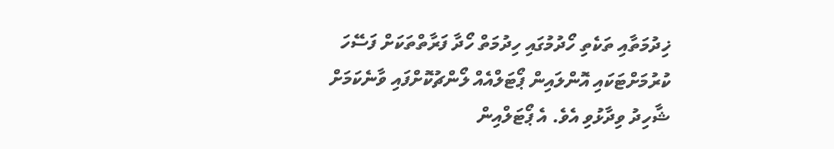ޚިދުމަތާއި ތަކެތި ހޯދުމުގައި ހިދުމަތް ހޯދާ ފަރާތްތަކަށް ފަސޭހަ ކުރުމަށްޓަކައި އޮންލައިން ޕޯޓަލްއެއް ލޯންޗުކޮށްފައި ވާނެކަމަށް ޝާހިދު ވިދާޅުވި އެވެ. އެ ޕޯޓަލްއިން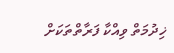ޚިދުމަތް ވިއްކާ ފަރާތްތަކަށް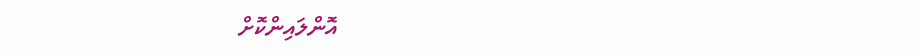އޮންލައިންކޮށް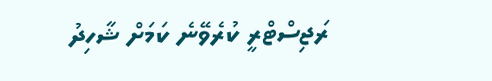ރަޖިސްޓްރީ ކުރެވޭނެ ކަމަށް ޝާހިދު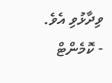ވިދާޅުވި އެވެ.
- ކޮމެންޓް